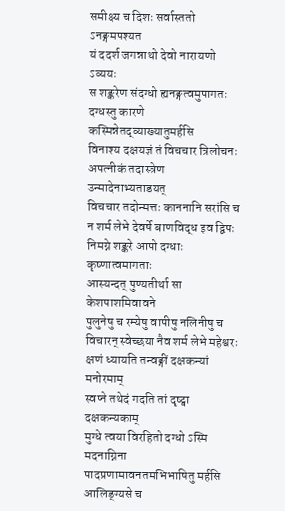समीक्ष्य च दिशः सर्वास्ततो ऽनङ्गमपश्यत
यं ददर्श जगन्नाथो देवो नारायणो ऽव्ययः
स शङ्करेण संदग्धो ह्यनङ्गत्वमुपागतः
दग्धस्तु कारणे कस्मिन्नेतद्व्याख्यातुमर्हसि
विनाश्य दक्षयज्ञं तं विचचार त्रिलोचनः
अपत्नीकं तदास्त्रेण उन्मादेनाभ्यताडयत्
विचचार तदोन्मत्तः काननानि सरांसि च
न शर्म लेभे देवर्षे बाणविद्ध इव द्विपः
निमग्ने शङ्करे आपो दग्धाः कृष्णात्वमागताः
आस्यन्दत् पुण्यतीर्था सा केशपाशमिवावने
पुलुनेषु च रम्येषु वापीषु नलिनीषु च
विचारन् स्वेच्छया नैव शर्म लेभे महेश्वरः
क्षणं ध्यायति तन्वङ्गीं दक्षकन्यां मनोरमाम्
स्वप्ने तथेदं गदति तां दृष्ट्वा दक्षकन्यकाम्
मुग्धे त्वया विरहितो दग्धो ऽस्मि मदनाग्निना
पादप्रणामावनतमभिभाषितु मर्हसि
आलिङ्ग्यसे च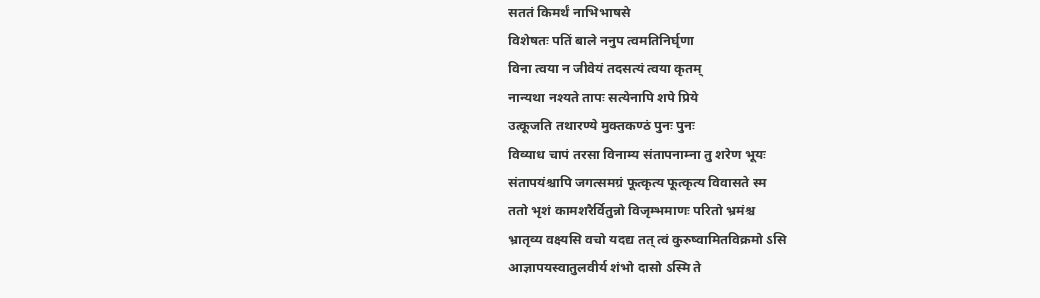सततं किमर्थं नाभिभाषसे
विशेषतः पतिं बाले ननुप त्वमतिनिर्घृणा
विना त्वया न जीवेयं तदसत्यं त्वया कृतम्
नान्यथा नश्यते तापः सत्येनापि शपे प्रिये
उत्कूजति तथारण्ये मुक्तकण्ठं पुनः पुनः
विव्याध चापं तरसा विनाम्य संतापनाम्ना तु शरेण भूयः
संतापयंश्चापि जगत्समग्रं फूत्कृत्य फूत्कृत्य विवासते स्म
ततो भृशं कामशरैर्वितुन्नो विजृम्भमाणः परितो भ्रमंश्च
भ्रातृव्य वक्ष्यसि वचो यदद्य तत् त्वं कुरुष्वामितविक्रमो ऽसि
आज्ञापयस्वातुलवीर्य शंभो दासो ऽस्मि ते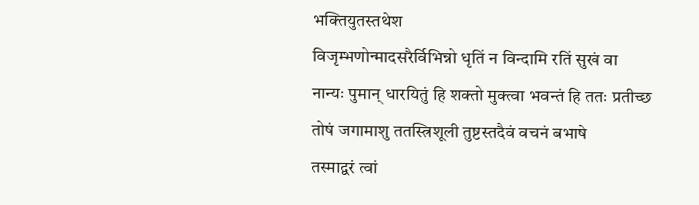भक्तियुतस्तथेश
विजृम्भणोन्मादसरैर्विभिन्नो धृतिं न विन्दामि रतिं सुखं वा
नान्यः पुमान् धारयितुं हि शक्तो मुक्त्वा भवन्तं हि ततः प्रतीच्छ
तोषं जगामाशु ततस्त्रिशूली तुष्टस्तदैवं वचनं बभाषे
तस्माद्वरं त्वां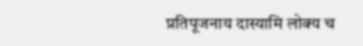प्रतिपूजनाय दास्यामि लोक्य च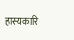हास्यकारि